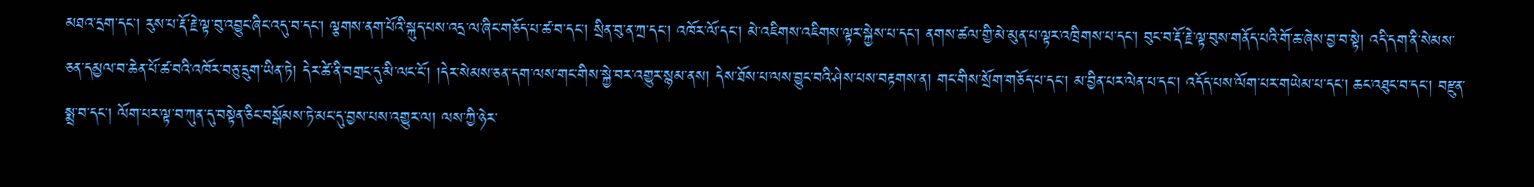མཐའ་དྲག་དང་། རུས་པ་རྡོ་རྗེ་ལྟ་བུ་འབྱུང་ཞིང་འདུ་བ་དང་། ལྕགས་ནག་པོའི་སྐུད་པས་འདྲ་ལ་ཞིང་གཅོད་པ་ཚ་བ་དང་། སྲིན་བུ་ན་ཀྲ་དང་། འཁོར་ལོ་དང་། མེ་འཇིགས་འཇིགས་ལྟར་སྐྱེས་པ་དང་། ནགས་ཚལ་གྱི་མེ་མུན་པ་ལྟར་འཁྲིགས་པ་དང་། བུང་བ་རྡོ་རྗེ་ལྟ་བུས་གནོད་པའི་གོ་ཆ་ཞེས་བྱ་བ་སྟེ། འདི་དག་ནི་སེམས་ཅན་དམྱལ་བ་ཆེན་པོ་ཚ་བའི་འཁོར་བཅུ་དྲུག་ཡིན་ཏེ། དེར་ཚེ་ནི་བགྲང་དུ་མི་ལང་ངོ་། །དེར་སེམས་ཅན་དག་ལས་གང་གིས་སྐྱེ་བར་འགྱུར་སྙམ་ནས། དེས་ཐོས་པ་ལས་བྱུང་བའི་ཤེས་པས་བརྟགས་ན། གང་གིས་སྲོག་གཅོད་པ་དང་། མ་བྱིན་པར་ལེན་པ་དང་། འདོད་པས་ལོག་པར་གཡེམ་པ་དང་། ཆང་འཐུང་བ་དང་། བརྫུན་སྨྲ་བ་དང་། ལོག་པར་ལྟ་བ་ཀུན་དུ་བསྟེན་ཅིང་བསྒོམས་ཏེ་མང་དུ་བྱས་པས་འགྱུར་ལ། ལས་ཀྱི་ཉེར་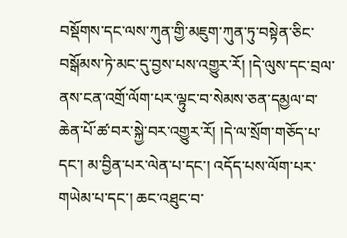བསྡོགས་དང་ལས་ཀུན་གྱི་མཇུག་ཀུན་ཏུ་བསྟེན་ཅིང་བསྒོམས་ཏེ་མང་དུ་བྱས་པས་འགྱུར་རོ། །དེ་ལུས་དང་བྲལ་ནས་ངན་འགྲོ་ལོག་པར་ལྟུང་བ་སེམས་ཅན་དམྱལ་བ་ཆེན་པོ་ཚ་བར་སྐྱེ་བར་འགྱུར་རོ། །དེ་ལ་སྲོག་གཅོད་པ་དང་། མ་བྱིན་པར་ལེན་པ་དང་། འདོད་པས་ལོག་པར་གཡེམ་པ་དང་། ཆང་འཐུང་བ་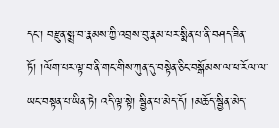དང་། བརྫུན་སྨྲ་བ་རྣམས་ཀྱི་འབྲས་བུ་རྣམ་པར་སྨིན་པ་ནི་བཤད་ཟིན་ཏོ། །ལོག་པར་ལྟ་བ་ནི་གང་གིས་ཀུན་དུ་བསྟེན་ཅིང་བསྒོམས་ལ་ཕ་རོལ་ལ་ཡང་བསྟན་པ་ཡིན་ཏེ། འདི་ལྟ་སྟེ། སྦྱིན་པ་མེད་དོ། །མཆོད་སྦྱིན་མེད་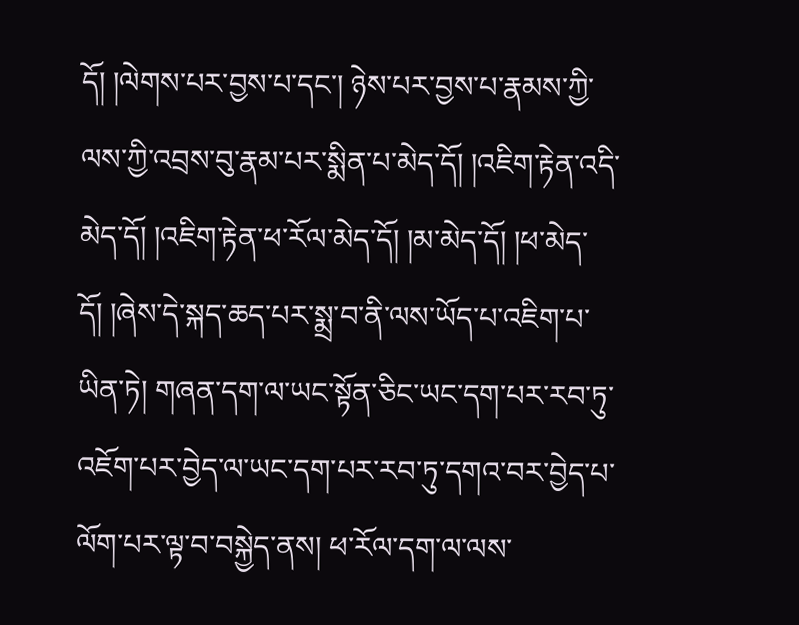དོ། །ལེགས་པར་བྱས་པ་དང་། ཉེས་པར་བྱས་པ་རྣམས་ཀྱི་ལས་ཀྱི་འབྲས་བུ་རྣམ་པར་སྨིན་པ་མེད་དོ། །འཇིག་རྟེན་འདི་མེད་དོ། །འཇིག་རྟེན་ཕ་རོལ་མེད་དོ། །མ་མེད་དོ། །ཕ་མེད་དོ། །ཞེས་དེ་སྐད་ཆད་པར་སྨྲ་བ་ནི་ལས་ཡོད་པ་འཇིག་པ་ཡིན་ཏེ། གཞན་དག་ལ་ཡང་སྟོན་ཅིང་ཡང་དག་པར་རབ་ཏུ་འཇོག་པར་བྱེད་ལ་ཡང་དག་པར་རབ་ཏུ་དགའ་བར་བྱེད་པ་ལོག་པར་ལྟ་བ་བསྐྱེད་ནས། ཕ་རོལ་དག་ལ་ལས་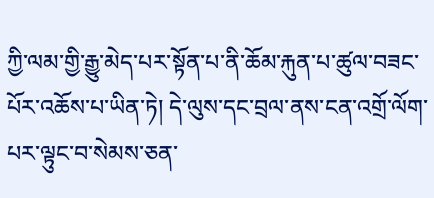ཀྱི་ལམ་གྱི་རྒྱུ་མེད་པར་སྟོན་པ་ནི་ཆོམ་རྐུན་པ་ཚུལ་བཟང་པོར་འཆོས་པ་ཡིན་ཏེ། དེ་ལུས་དང་བྲལ་ནས་ངན་འགྲོ་ལོག་པར་ལྟུང་བ་སེམས་ཅན་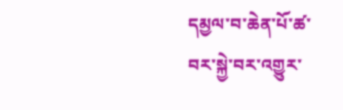དམྱལ་བ་ཆེན་པོ་ཚ་བར་སྐྱེ་བར་འགྱུར་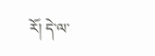རོ། དེ་ལ་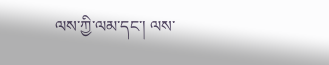ལས་ཀྱི་ལམ་དང་། ལས་